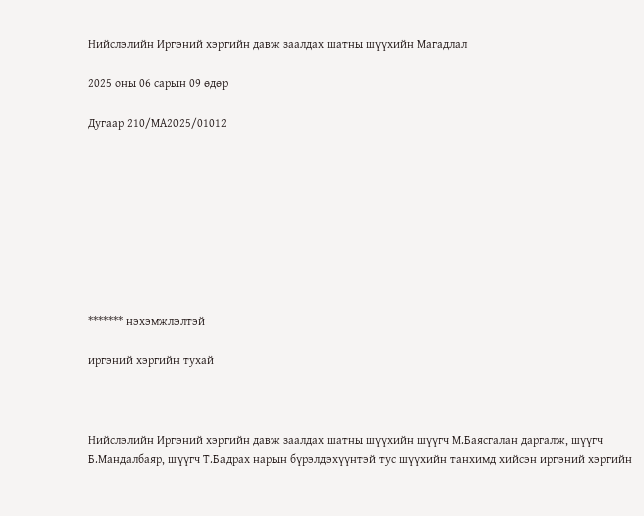Нийслэлийн Иргэний хэргийн давж заалдах шатны шүүхийн Магадлал

2025 оны 06 сарын 09 өдөр

Дугаар 210/МА2025/01012









******* нэхэмжлэлтэй

иргэний хэргийн тухай



Нийслэлийн Иргэний хэргийн давж заалдах шатны шүүхийн шүүгч М.Баясгалан даргалж, шүүгч Б.Мандалбаяр, шүүгч Т.Бадрах нарын бүрэлдэхүүнтэй тус шүүхийн танхимд хийсэн иргэний хэргийн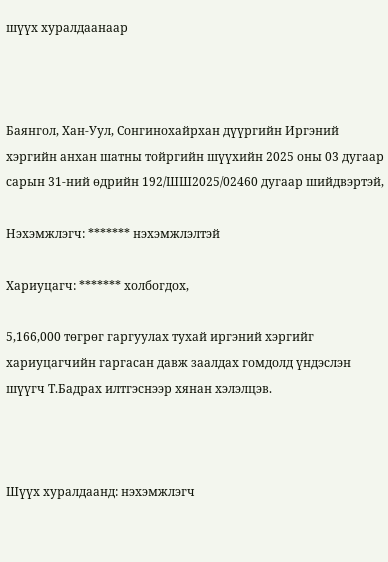шүүх хуралдаанаар



Баянгол, Хан-Уул, Сонгинохайрхан дүүргийн Иргэний хэргийн анхан шатны тойргийн шүүхийн 2025 оны 03 дугаар сарын 31-ний өдрийн 192/ШШ2025/02460 дугаар шийдвэртэй,

Нэхэмжлэгч: ******* нэхэмжлэлтэй

Хариуцагч: ******* холбогдох,

5,166,000 төгрөг гаргуулах тухай иргэний хэргийг хариуцагчийн гаргасан давж заалдах гомдолд үндэслэн шүүгч Т.Бадрах илтгэснээр хянан хэлэлцэв.



Шүүх хуралдаанд: нэхэмжлэгч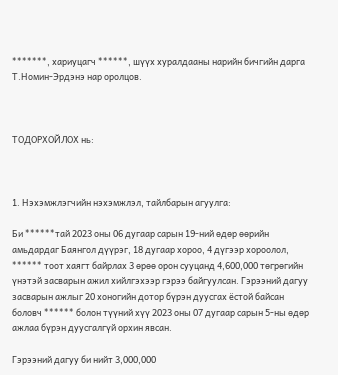*******, хариуцагч ******, шүүх хуралдааны нарийн бичгийн дарга Т.Номин-Эрдэнэ нар оролцов.



ТОДОРХОЙЛОХ нь:



1. Нэхэмжлэгчийн нэхэмжлэл, тайлбарын агуулга:

Би ******тай 2023 оны 06 дугаар сарын 19-ний өдөр өөрийн амьдардаг Баянгол дүүрэг, 18 дугаар хороо, 4 дүгээр хороолол, ****** тоот хаягт байрлах 3 өрөө орон сууцанд 4,600,000 төгрөгийн үнэтэй засварын ажил хийлгэхээр гэрээ байгуулсан. Гэрээний дагуу засварын ажлыг 20 хоногийн дотор бүрэн дуусгах ёстой байсан боловч ****** болон түүний хүү 2023 оны 07 дугаар сарын 5-ны өдөр ажлаа бүрэн дуусгалгүй орхин явсан.

Гэрээний дагуу би нийт 3,000,000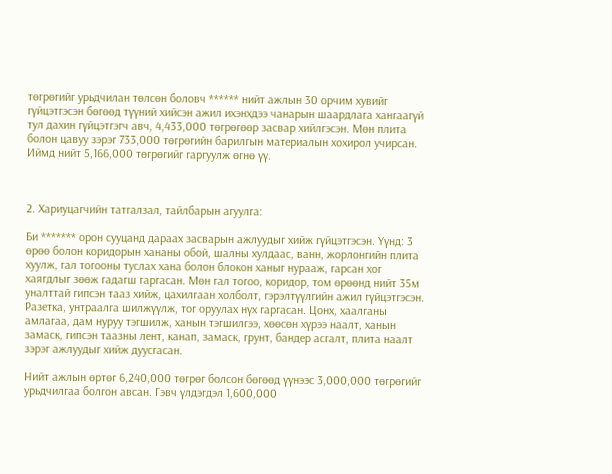төгрөгийг урьдчилан төлсөн боловч ****** нийт ажлын 30 орчим хувийг гүйцэтгэсэн бөгөөд түүний хийсэн ажил ихэнхдээ чанарын шаардлага хангаагүй тул дахин гүйцэтгэгч авч, 4,433,000 төгрөгөөр засвар хийлгэсэн. Мөн плита болон цавуу зэрэг 733,000 төгрөгийн барилгын материалын хохирол учирсан. Иймд нийт 5,166,000 төгрөгийг гаргуулж өгнө үү.



2. Хариуцагчийн татгалзал, тайлбарын агуулга:

Би ******* орон сууцанд дараах засварын ажлуудыг хийж гүйцэтгэсэн. Үүнд: 3 өрөө болон коридорын хананы обой, шалны хулдаас, ванн, жорлонгийн плита хуулж, гал тогооны туслах хана болон блокон ханыг нурааж, гарсан хог хаягдлыг зөөж гадагш гаргасан. Мөн гал тогоо, коридор, том өрөөнд нийт 35м уналттай гипсэн тааз хийж, цахилгаан холболт, гэрэлтүүлгийн ажил гүйцэтгэсэн. Разетка, унтраалга шилжүүлж, тог оруулах нүх гаргасан. Цонх, хаалганы амлагаа, дам нуруу тэгшилж, ханын тэгшилгээ, хөөсөн хүрээ наалт, ханын замаск, гипсэн таазны лент, канап, замаск, грунт, бандер асгалт, плита наалт зэрэг ажлуудыг хийж дуусгасан.

Нийт ажлын өртөг 6,240,000 төгрөг болсон бөгөөд үүнээс 3,000,000 төгрөгийг урьдчилгаа болгон авсан. Гэвч үлдэгдэл 1,600,000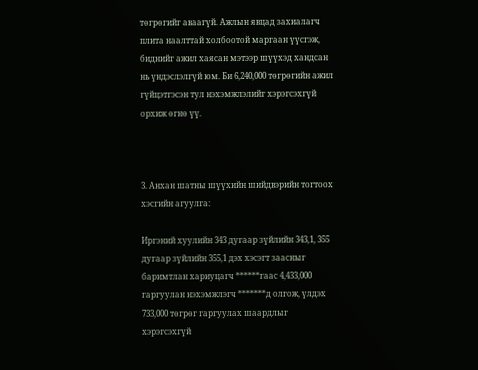төгрөгийг аваагүй. Ажлын явцад захиалагч плита наалттай холбоотой маргаан үүсгэж, биднийг ажил хаясан мэтээр шүүхэд хандсан нь үндэслэлгүй юм. Би 6,240,000 төгрөгийн ажил гүйцэтгэсэн тул нэхэмжлэлийг хэрэгсэхгүй орхиж өгнө үү.



3. Анхан шатны шүүхийн шийдвэрийн тогтоох хэсгийн агуулга:

Иргэний хуулийн 343 дугаар зүйлийн 343,1, 355 дугаар зүйлийн 355,1 дэх хэсэгт заасныг баримтлан хариуцагч ******гаас 4,433,000 гаргуулан нэхэмжлэгч *******д олгож, үлдэх 733,000 төгрөг гаргуулах шаардлыг хэрэгсэхгүй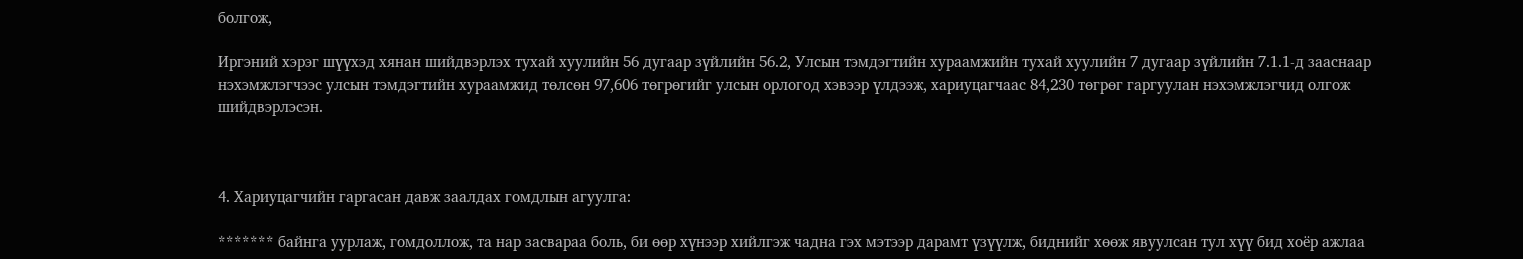болгож,

Иргэний хэрэг шүүхэд хянан шийдвэрлэх тухай хуулийн 56 дугаар зүйлийн 56.2, Улсын тэмдэгтийн хураамжийн тухай хуулийн 7 дугаар зүйлийн 7.1.1-д зааснаар нэхэмжлэгчээс улсын тэмдэгтийн хураамжид төлсөн 97,606 төгрөгийг улсын орлогод хэвээр үлдээж, хариуцагчаас 84,230 төгрөг гаргуулан нэхэмжлэгчид олгож шийдвэрлэсэн.



4. Хариуцагчийн гаргасан давж заалдах гомдлын агуулга:

******* байнга уурлаж, гомдоллож, та нар засвараа боль, би өөр хүнээр хийлгэж чадна гэх мэтээр дарамт үзүүлж, биднийг хөөж явуулсан тул хүү бид хоёр ажлаа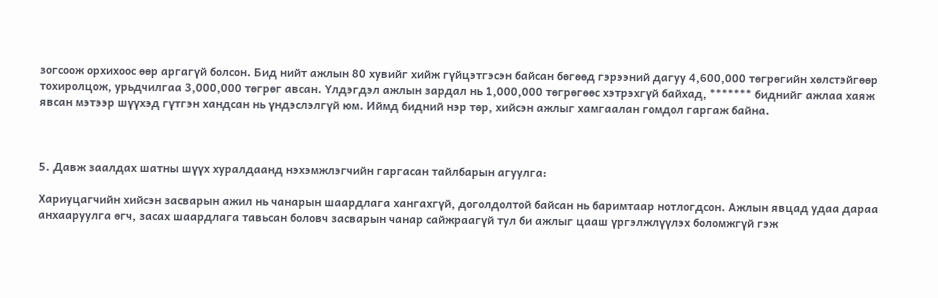зогсоож орхихоос өөр аргагүй болсон. Бид нийт ажлын 80 хувийг хийж гүйцэтгэсэн байсан бөгөөд гэрээний дагуу 4,600,000 төгрөгийн хөлстэйгөөр тохиролцож, урьдчилгаа 3,000,000 төгрөг авсан. Үлдэгдэл ажлын зардал нь 1,000,000 төгрөгөөс хэтрэхгүй байхад, ******* биднийг ажлаа хаяж явсан мэтээр шүүхэд гүтгэн хандсан нь үндэслэлгүй юм. Иймд бидний нэр төр, хийсэн ажлыг хамгаалан гомдол гаргаж байна.



5. Давж заалдах шатны шүүх хуралдаанд нэхэмжлэгчийн гаргасан тайлбарын агуулга:

Хариуцагчийн хийсэн засварын ажил нь чанарын шаардлага хангахгүй, доголдолтой байсан нь баримтаар нотлогдсон. Ажлын явцад удаа дараа анхааруулга өгч, засах шаардлага тавьсан боловч засварын чанар сайжраагүй тул би ажлыг цааш үргэлжлүүлэх боломжгүй гэж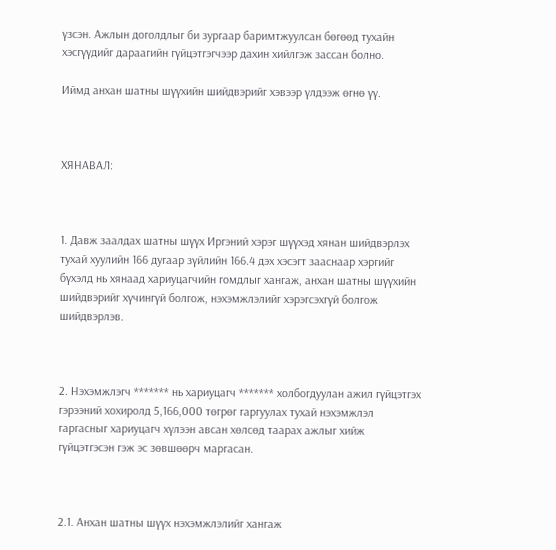үзсэн. Ажлын доголдлыг би зургаар баримтжуулсан бөгөөд тухайн хэсгүүдийг дараагийн гүйцэтгэгчээр дахин хийлгэж зассан болно.

Иймд анхан шатны шүүхийн шийдвэрийг хэвээр үлдээж өгнө үү.



ХЯНАВАЛ:



1. Давж заалдах шатны шүүх Иргэний хэрэг шүүхэд хянан шийдвэрлэх тухай хуулийн 166 дугаар зүйлийн 166.4 дэх хэсэгт зааснаар хэргийг бүхэлд нь хянаад хариуцагчийн гомдлыг хангаж, анхан шатны шүүхийн шийдвэрийг хүчингүй болгож, нэхэмжлэлийг хэрэгсэхгүй болгож шийдвэрлэв.



2. Нэхэмжлэгч ******* нь хариуцагч ******* холбогдуулан ажил гүйцэтгэх гэрээний хохиролд 5,166,000 төгрөг гаргуулах тухай нэхэмжлэл гаргасныг хариуцагч хүлээн авсан хөлсөд таарах ажлыг хийж гүйцэтгэсэн гэж эс зөвшөөрч маргасан.



2.1. Анхан шатны шүүх нэхэмжлэлийг хангаж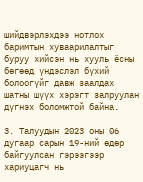шийдвэрлэхдээ нотлох баримтын хуваарилалтыг буруу хийсэн нь хууль ёсны бөгөөд үндэслэл бүхий болоогүйг давж заалдах шатны шүүх хэрэгт залруулан дүгнэх боломжтой байна.

3. Талуудын 2023 оны 06 дугаар сарын 19-ний өдөр байгуулсан гэрээгээр хариуцагч нь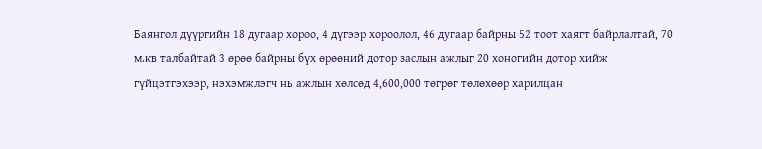Баянгол дүүргийн 18 дугаар хороо, 4 дүгээр хороолол, 46 дугаар байрны 52 тоот хаягт байрлалтай, 70 м.кв талбайтай 3 өрөө байрны бүх өрөөний дотор заслын ажлыг 20 хоногийн дотор хийж гүйцэтгэхээр, нэхэмжлэгч нь ажлын хөлсөд 4,600,000 төгрөг төлөхөөр харилцан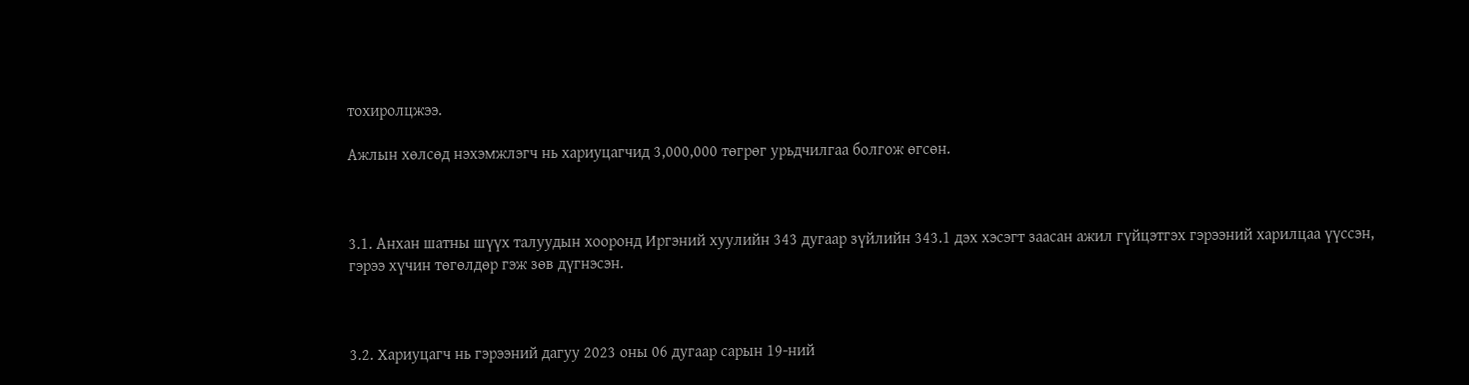тохиролцжээ.

Ажлын хөлсөд нэхэмжлэгч нь хариуцагчид 3,000,000 төгрөг урьдчилгаа болгож өгсөн.



3.1. Анхан шатны шүүх талуудын хооронд Иргэний хуулийн 343 дугаар зүйлийн 343.1 дэх хэсэгт заасан ажил гүйцэтгэх гэрээний харилцаа үүссэн, гэрээ хүчин төгөлдөр гэж зөв дүгнэсэн.



3.2. Хариуцагч нь гэрээний дагуу 2023 оны 06 дугаар сарын 19-ний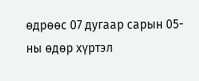өдрөөс 07 дугаар сарын 05-ны өдөр хүртэл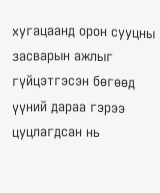хугацаанд орон сууцны засварын ажлыг гүйцэтгэсэн бөгөөд үүний дараа гэрээ цуцлагдсан нь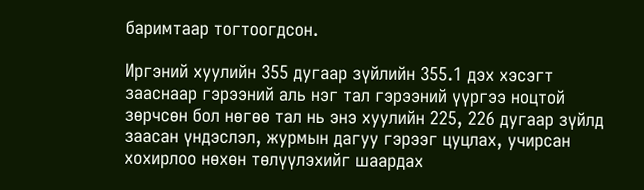баримтаар тогтоогдсон.

Иргэний хуулийн 355 дугаар зүйлийн 355.1 дэх хэсэгт зааснаар гэрээний аль нэг тал гэрээний үүргээ ноцтой зөрчсөн бол нөгөө тал нь энэ хуулийн 225, 226 дугаар зүйлд заасан үндэслэл, журмын дагуу гэрээг цуцлах, учирсан хохирлоо нөхөн төлүүлэхийг шаардах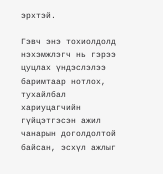эрхтэй.

Гэвч энэ тохиолдолд нэхэмжлэгч нь гэрээ цуцлах үндэслэлээ баримтаар нотлох, тухайлбал хариуцагчийн гүйцэтгэсэн ажил чанарын доголдолтой байсан, эсхүл ажлыг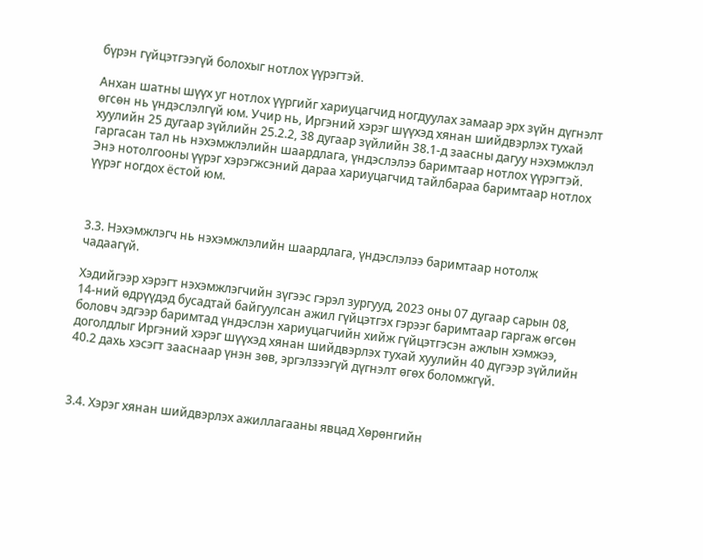бүрэн гүйцэтгээгүй болохыг нотлох үүрэгтэй.

Анхан шатны шүүх уг нотлох үүргийг хариуцагчид ногдуулах замаар эрх зүйн дүгнэлт өгсөн нь үндэслэлгүй юм. Учир нь, Иргэний хэрэг шүүхэд хянан шийдвэрлэх тухай хуулийн 25 дугаар зүйлийн 25.2.2, 38 дугаар зүйлийн 38.1-д заасны дагуу нэхэмжлэл гаргасан тал нь нэхэмжлэлийн шаардлага, үндэслэлээ баримтаар нотлох үүрэгтэй. Энэ нотолгооны үүрэг хэрэгжсэний дараа хариуцагчид тайлбараа баримтаар нотлох үүрэг ногдох ёстой юм.



3.3. Нэхэмжлэгч нь нэхэмжлэлийн шаардлага, үндэслэлээ баримтаар нотолж чадаагүй.

Хэдийгээр хэрэгт нэхэмжлэгчийн зүгээс гэрэл зургууд, 2023 оны 07 дугаар сарын 08, 14-ний өдрүүдэд бусадтай байгуулсан ажил гүйцэтгэх гэрээг баримтаар гаргаж өгсөн боловч эдгээр баримтад үндэслэн хариуцагчийн хийж гүйцэтгэсэн ажлын хэмжээ, доголдлыг Иргэний хэрэг шүүхэд хянан шийдвэрлэх тухай хуулийн 40 дүгээр зүйлийн 40.2 дахь хэсэгт зааснаар үнэн зөв, эргэлзээгүй дүгнэлт өгөх боломжгүй.



3.4. Хэрэг хянан шийдвэрлэх ажиллагааны явцад Хөрөнгийн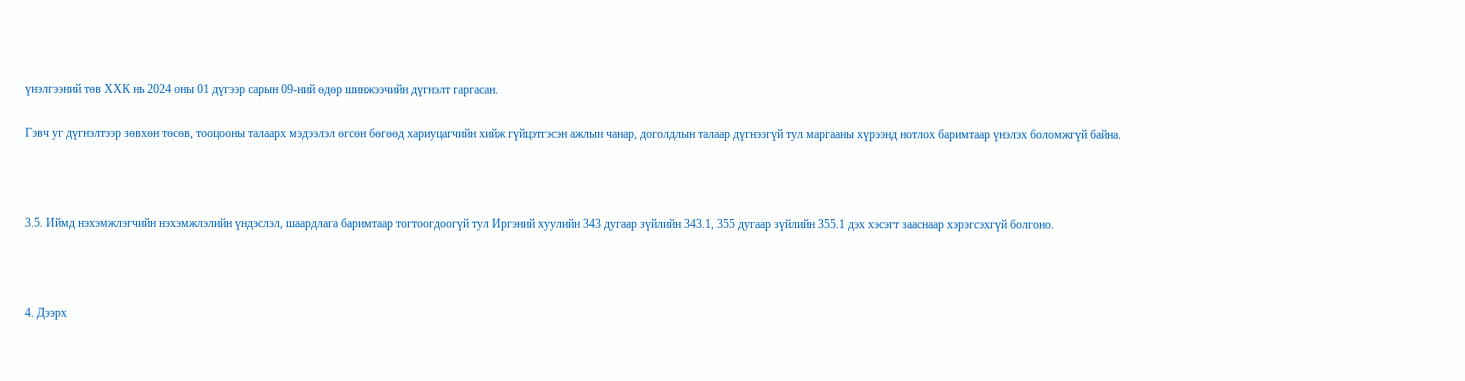үнэлгээний төв ХХК нь 2024 оны 01 дүгээр сарын 09-ний өдөр шинжээчийн дүгнэлт гаргасан.

Гэвч уг дүгнэлтээр зөвхөн төсөв, тооцооны талаарх мэдээлэл өгсөн бөгөөд хариуцагчийн хийж гүйцэтгэсэн ажлын чанар, доголдлын талаар дүгнээгүй тул маргааны хүрээнд нотлох баримтаар үнэлэх боломжгүй байна.



3.5. Иймд нэхэмжлэгчийн нэхэмжлэлийн үндэслэл, шаардлага баримтаар тогтоогдоогүй тул Иргэний хуулийн 343 дугаар зүйлийн 343.1, 355 дугаар зүйлийн 355.1 дэх хэсэгт зааснаар хэрэгсэхгүй болгоно.



4. Дээрх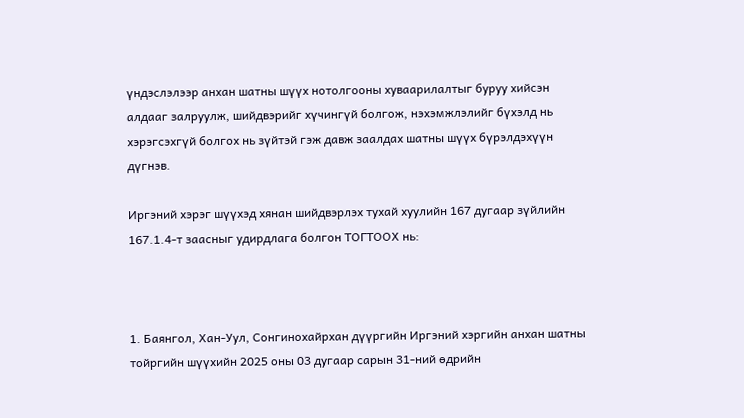үндэслэлээр анхан шатны шүүх нотолгооны хуваарилалтыг буруу хийсэн алдааг залруулж, шийдвэрийг хүчингүй болгож, нэхэмжлэлийг бүхэлд нь хэрэгсэхгүй болгох нь зүйтэй гэж давж заалдах шатны шүүх бүрэлдэхүүн дүгнэв.

Иргэний хэрэг шүүхэд хянан шийдвэрлэх тухай хуулийн 167 дугаар зүйлийн 167.1.4-т заасныг удирдлага болгон ТОГТООХ нь:



1. Баянгол, Хан-Уул, Сонгинохайрхан дүүргийн Иргэний хэргийн анхан шатны тойргийн шүүхийн 2025 оны 03 дугаар сарын 31-ний өдрийн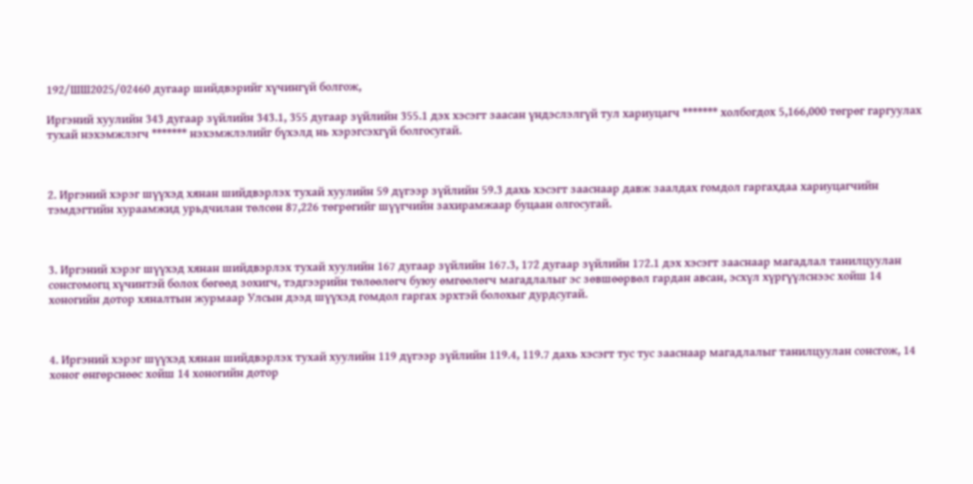192/ШШ2025/02460 дугаар шийдвэрийг хүчингүй болгож,

Иргэний хуулийн 343 дугаар зүйлийн 343.1, 355 дугаар зүйлийн 355.1 дэх хэсэгт заасан үндэслэлгүй тул хариуцагч ******* холбогдох 5,166,000 төгрөг гаргуулах тухай нэхэмжлэгч ******* нэхэмжлэлийг бүхэлд нь хэрэгсэхгүй болгосугай.



2. Иргэний хэрэг шүүхэд хянан шийдвэрлэх тухай хуулийн 59 дүгээр зүйлийн 59.3 дахь хэсэгт зааснаар давж заалдах гомдол гаргахдаа хариуцагчийн тэмдэгтийн хураамжид урьдчилан төлсөн 87,226 төгрөгийг шүүгчийн захирамжаар буцаан олгосугай.



3. Иргэний хэрэг шүүхэд хянан шийдвэрлэх тухай хуулийн 167 дугаар зүйлийн 167.3, 172 дугаар зүйлийн 172.1 дэх хэсэгт зааснаар магадлал танилцуулан сонсгомогц хүчинтэй болох бөгөөд зохигч, тэдгээрийн төлөөлөгч буюу өмгөөлөгч магадлалыг эс зөвшөөрвөл гардан авсан, эсхүл хүргүүлснээс хойш 14 хоногийн дотор хяналтын журмаар Улсын дээд шүүхэд гомдол гаргах эрхтэй болохыг дурдсугай.



4. Иргэний хэрэг шүүхэд хянан шийдвэрлэх тухай хуулийн 119 дүгээр зүйлийн 119.4, 119.7 дахь хэсэгт тус тус зааснаар магадлалыг танилцуулан сонсгож, 14 хоног өнгөрснөөс хойш 14 хоногийн дотор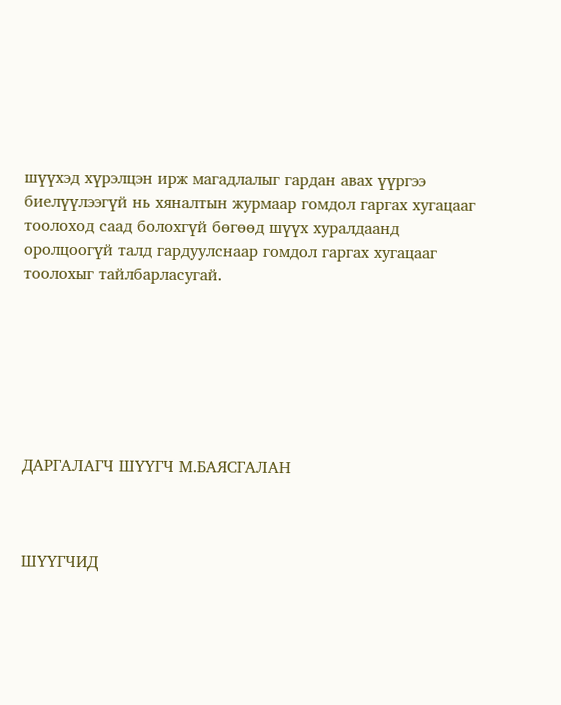шүүхэд хүрэлцэн ирж магадлалыг гардан авах үүргээ биелүүлээгүй нь хяналтын журмаар гомдол гаргах хугацааг тоолоход саад болохгүй бөгөөд шүүх хуралдаанд оролцоогүй талд гардуулснаар гомдол гаргах хугацааг тоолохыг тайлбарласугай.







ДАРГАЛАГЧ ШҮҮГЧ М.БАЯСГАЛАН



ШҮҮГЧИД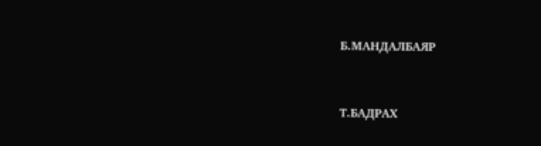Б.МАНДАЛБАЯР



Т.БАДРАХ